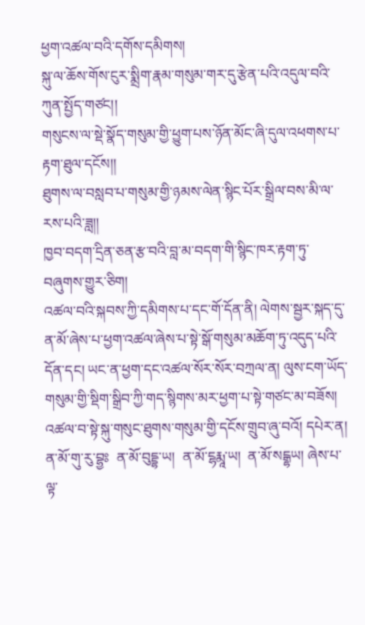ཕྱག་འཚལ་བའི་དགོས་དམིགས།
སྐུ་ལ་ཆོས་གོས་ངུར་སྨྲིག་རྣམ་གསུམ་གར་དུ་རྩེན་པའི་འདུལ་བའི་ཀུན་སྤྱོད་གཙང།།
གསུངས་ལ་སྡེ་སྣོད་གསུམ་གྱི་ཕྱུག་པས་ཉོན་མོང་ཞི་དུལ་འཕགས་པ་རྟག་ཐུལ་དངོས།།
ཐུགས་ལ་བསླབ་པ་གསུམ་གྱི་ཉམས་ལེན་སྙིང་པོར་སྒྲིལ་བས་མི་ལ་རས་པའི་ཟླ།།
ཁྱབ་བདག་དྲིན་ཅན་རྩ་བའི་བླ་མ་བདག་གི་སྙིང་ཁར་རྟག་ཏུ་བཞུགས་གྱུར་ཅིག།
འཚལ་བའི་སྐབས་ཀྱི་དམིགས་པ་དང་གོ་དོན་ནི། ལེགས་སྦྱར་སྐད་དུ་ན་མོ་ཞེས་པ་ཕྱག་འཚལ་ཞེས་པ་སྟེ་སྒོ་གསུམ་མཆོག་ཏུ་འདུད་པའི་དོན་དང། ཡང་ན་ཕྱག་དང་འཚལ་སོར་སོར་བཀྲལ་ན། ལུས་ངག་ཡོད་གསུམ་གྱི་སྡིག་སྒྲིབ་ཀྱི་གད་སྙིགས་མར་ཕྱག་པ་སྟེ་གཙང་མ་བཟོས། འཚལ་བ་སྟེ་སྐུ་གསུང་ཐུགས་གསུམ་གྱི་དངོས་གྲུབ་ཞུ་བའོ། དཔེར་ན། ན་མོ་གུ་རུ་བྷྱཿ  ན་མོ་བུདྡྷ་ཡ།  ན་མོ་ངྷརྨཱ་ཡ།  ན་མོ་སངྒྷཡ། ཞེས་པ་ལྟ་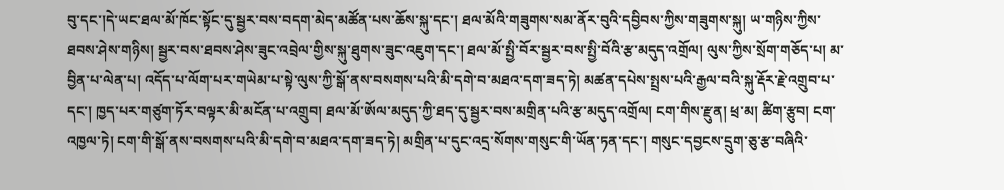བུ་དང་།དེ་ཡང་ཐལ་མོ་ཁོང་སྟོང་དུ་སྦྱར་བས་བདག་མེད་མཚོན་པས་ཆོས་སྐུ་དང་། ཐལ་མོའི་གཟུགས་སམ་ནོར་བུའི་དབྱིབས་ཀྱིས་གཟུགས་སྐུ། ཡ་གཉིས་ཀྱིས་ཐབས་ཤེས་གཉིས། སྦྱར་བས་ཐབས་ཤེས་ཟུང་འབྲེལ་གྱིས་སྐུ་ཐུགས་ཟུང་འཇུག་དང་། ཐལ་མོ་སྤྱི་བོར་སྦྱར་བས་སྤྱི་བོའི་རྩ་མདུད་འགྲོལ། ལུས་ཀྱིས་སྲོག་གཅོད་པ། མ་བྱིན་པ་ལེན་པ། འདོད་པ་ལོག་པར་གཡེམ་པ་སྟེ་ལུས་ཀྱི་སྒོ་ནས་བསགས་པའི་མི་དགེ་བ་མཐའ་དག་ཟད་ཏེ། མཚན་དཔེས་སྤྲས་པའི་རྒྱལ་བའི་སྐུ་རྡོར་རྗེ་འགྲུབ་པ་དང་། ཁྱད་པར་གཙུག་ཏོར་བལྟར་མི་མངོན་པ་འགྲུབ། ཐལ་མོ་ཨོལ་མདུད་ཀྱི་ཐད་དུ་སྦྱར་བས་མགྲིན་པའི་རྩ་མདུད་འགྲོལ། ངག་གིས་རྫུན། ཕྲ་མ། ཚིག་རྩུབ། ངག་འཁྱལ་ཏེ། ངག་གི་སྒོ་ནས་བསགས་པའི་མི་དགེ་བ་མཐའ་དག་ཟད་ཏེ། མགྲིན་པ་དུང་འདྲ་སོགས་གསུང་གི་ཡོན་ཏན་དང་། གསུང་དབྱངས་དྲུག་ཅུ་རྩ་བཞིའི་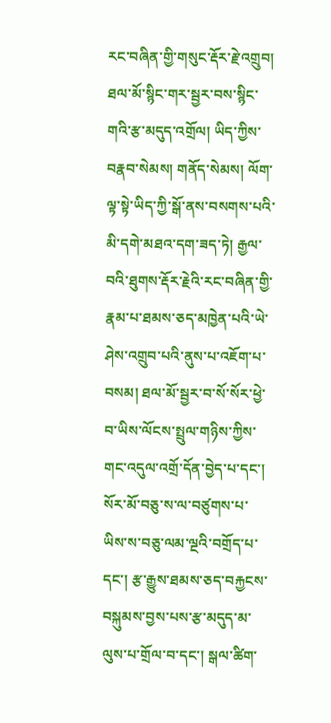རང་བཞིན་གྱི་གསུང་རྡོར་རྗེ་འགྲུབ། ཐལ་མོ་སྙིང་གར་སྦྱར་བས་སྙིང་གའི་རྩ་མདུད་འགྲོལ། ཡིད་ཀྱིས་བརྣབ་སེམས། གནོད་སེམས། ལོག་ལྟ་སྟེ་ཡིད་ཀྱི་སྒོ་ནས་བསགས་པའི་མི་དགེ་མཐའ་དག་ཟད་ཏེ། རྒྱལ་བའི་ཐུགས་རྡོར་རྗེའི་རང་བཞིན་གྱི་རྣམ་པ་ཐམས་ཅད་མཁྱེན་པའི་ཡེ་ཤེས་འགྲུབ་པའི་ནུས་པ་འཇོག་པ་བསམ། ཐལ་མོ་སྦྱར་བ་སོ་སོར་ཕྱེ་བ་ཡིས་ལོངས་སྤྲུལ་གཉིས་ཀྱིས་གང་འདུལ་འགྲོ་དོན་བྱེད་པ་དང་། སོར་མོ་བཅུ་ས་ལ་བཙུགས་པ་ཡིས་ས་བཅུ་ལམ་ལྔའི་བགྲོད་པ་དང་། རྩ་རྒྱུས་ཐམས་ཅད་བརྐྱངས་བསྐུམས་བྱས་པས་རྩ་མདུད་མ་ལུས་པ་གྲོལ་བ་དང་། སྒལ་ཚིག་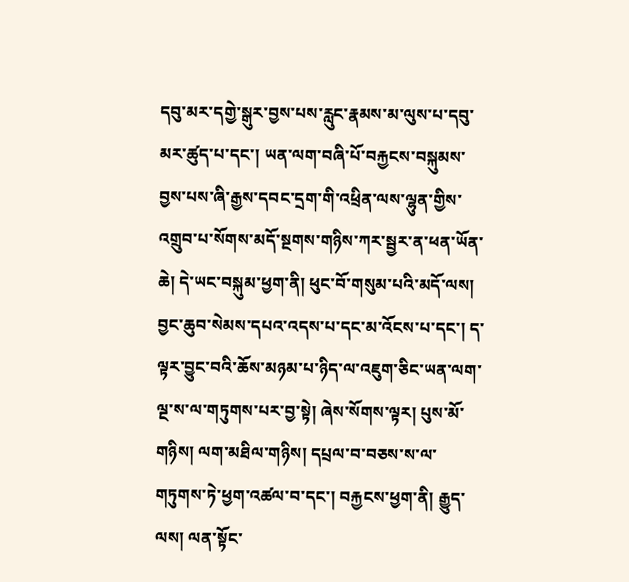དབུ་མར་དགྱེ་སྒུར་བྱས་པས་རླུང་རྣམས་མ་ལུས་པ་དབུ་མར་ཚུད་པ་དང་། ཡན་ལག་བཞི་པོ་བརྐྱངས་བསྐུམས་བྱས་པས་ཞི་རྒྱས་དབང་དྲག་གི་འཕྲིན་ལས་ལྷུན་གྱིས་འགྲུབ་པ་སོགས་མདོ་སྔགས་གཉིས་ཀར་སྦྱར་ན་ཕན་ཡོན་ཆེ། དེ་ཡང་བསྐུམ་ཕྱག་ནི། ཕུང་བོ་གསུམ་པའི་མདོ་ལས། བྱང་ཆུབ་སེམས་དཔའ་འདས་པ་དང་མ་འོངས་པ་དང་། ད་ལྟར་བྱུང་བའི་ཆོས་མཉམ་པ་ཉིད་ལ་འཇུག་ཅིང་ཡན་ལག་ལྔ་ས་ལ་གཏུགས་པར་བྱ་སྟེ། ཞེས་སོགས་ལྟར། པུས་མོ་གཉིས། ལག་མཐིལ་གཉིས། དཔྲལ་བ་བཅས་ས་ལ་གཏུགས་ཏེ་ཕྱག་འཚལ་བ་དང་། བརྐྱངས་ཕྱག་ནི། རྒྱུད་ལས། ལན་སྟོང་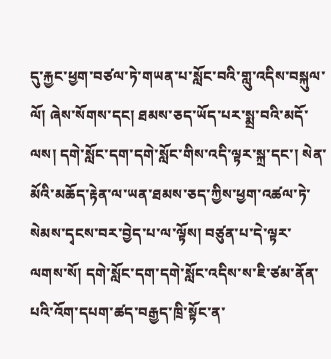དུ་རྐྱང་ཕྱག་བཙལ་ཏེ་གཡན་པ་སློང་བའི་གླུ་འདིས་བསྐུལ་ལོ། ཞེས་སོགས་དང། ཐམས་ཅད་ཡོད་པར་སྨྲ་བའི་མདོ་ལས། དགེ་སློང་དག་དགེ་སློང་གིས་འདི་ལྟར་སྐྲ་དང་། སེན་མོའི་མཆོད་རྟེན་ལ་ཡན་ཐམས་ཅད་ཀྱིས་ཕྱག་འཚལ་ཏེ་སེམས་དྭངས་བར་བྱེད་པ་ལ་ལྟོས། བཙུན་པ་དེ་ལྟར་ལགས་སོ། དགེ་སློང་དག་དགེ་སློང་འདིས་ས་ཇི་ཙམ་ནོན་པའི་འོག་དཔག་ཚད་བརྒྱད་ཁྲི་སྟོང་ན་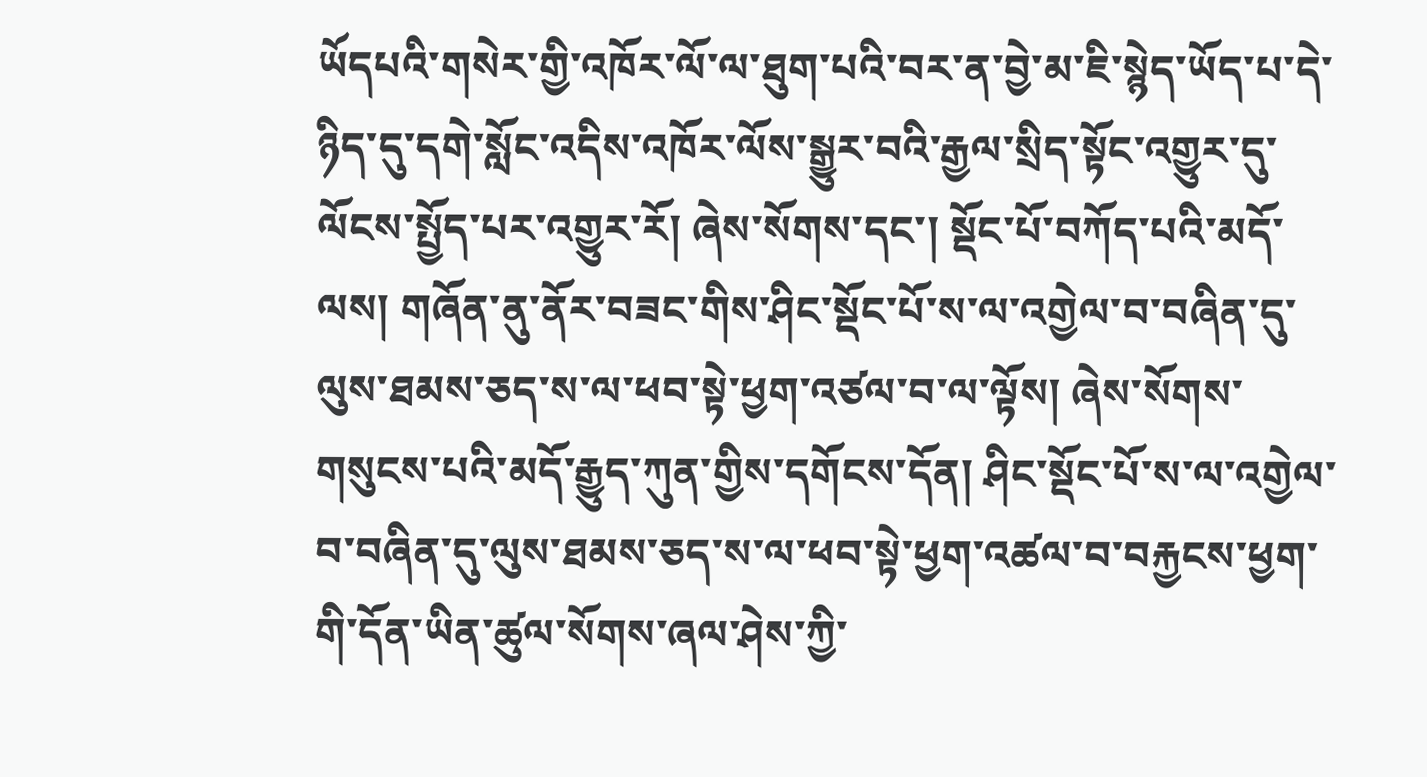ཡོདཔའི་གསེར་གྱི་འཁོར་ལོ་ལ་ཐུག་པའི་བར་ན་བྱེ་མ་ཇི་སྙེད་ཡོད་པ་དེ་ཉིད་དུ་དགེ་སློང་འདིས་འཁོར་ལོས་སྒྱུར་བའི་རྒྱལ་སྲིད་སྟོང་འགྱུར་དུ་ལོངས་སྤྱོད་པར་འགྱུར་རོ། ཞེས་སོགས་དང་། སྡོང་པོ་བཀོད་པའི་མདོ་ལས། གཞོན་ནུ་ནོར་བཟང་གིས་ཤིང་སྡོང་པོ་ས་ལ་འགྱེལ་བ་བཞིན་དུ་ལུས་ཐམས་ཅད་ས་ལ་ཕབ་སྟེ་ཕྱག་འཙལ་བ་ལ་ལྟོས། ཞེས་སོགས་གསུངས་པའི་མདོ་རྒྱུད་ཀུན་གྱིས་དགོངས་དོན། ཤིང་སྡོང་པོ་ས་ལ་འགྱེལ་བ་བཞིན་དུ་ལུས་ཐམས་ཅད་ས་ལ་ཕབ་སྟེ་ཕྱག་འཚལ་བ་བརྐྱངས་ཕྱག་གི་དོན་ཡིན་ཚུལ་སོགས་ཞལ་ཤེས་ཀྱི་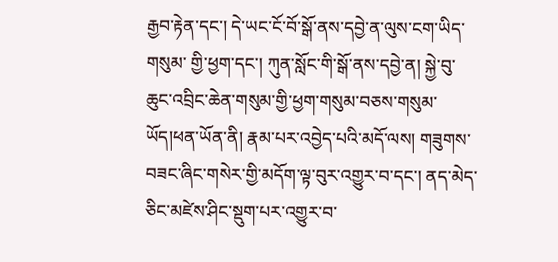རྒྱབ་རྟེན་དང་། དེ་ཡང་ངོ་བོ་སྒོ་ནས་དབྱེ་ན་ལུས་ངག་ཡིད་གསུམ་ གྱི་ཕྱག་དང་། ཀུན་སློང་གི་སྒོ་ནས་དབྱེ་ན། སྐྱེ་བུ་ཆུང་འབྲིང་ཆེན་གསུམ་གྱི་ཕྱག་གསུམ་བཅས་གསུམ་ཡོད།ཕན་ཡོན་ནི། རྣམ་པར་འབྱེད་པའི་མདོ་ལས། གཟུགས་བཟང་ཞིང་གསེར་གྱི་མདོག་ལྟ་བུར་འགྱུར་བ་དང་། ནད་མེད་ཅིང་མཛེས་ཤིང་སྡུག་པར་འགྱུར་བ་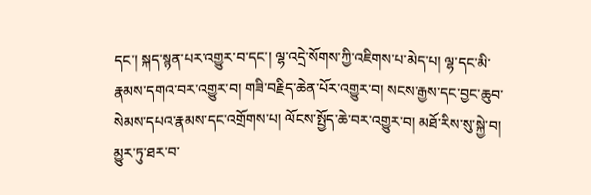དང་། སྐད་སྙན་པར་འགྱུར་བ་དང་། ལྷ་འདྲེ་སོགས་ཀྱི་འཇིགས་པ་མེད་པ། ལྷ་དང་མི་རྣམས་དགའ་བར་འགྱུར་བ། གཟི་བརྗིད་ཆེན་པོར་འགྱུར་བ། སངས་རྒྱས་དང་བྱང་ཆུབ་སེམས་དཔའ་རྣམས་དང་འགྲོགས་པ། ལོངས་སྤྱོད་ཆེ་བར་འགྱུར་བ། མཐོ་རིས་སུ་སྐྱེ་བ། མྱུར་ཏུ་ཐར་བ་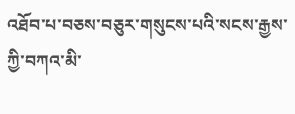འཐོབ་པ་བཅས་བཅུར་གསུངས་པའི་སངས་རྒྱས་ཀྱི་བཀའ་མི་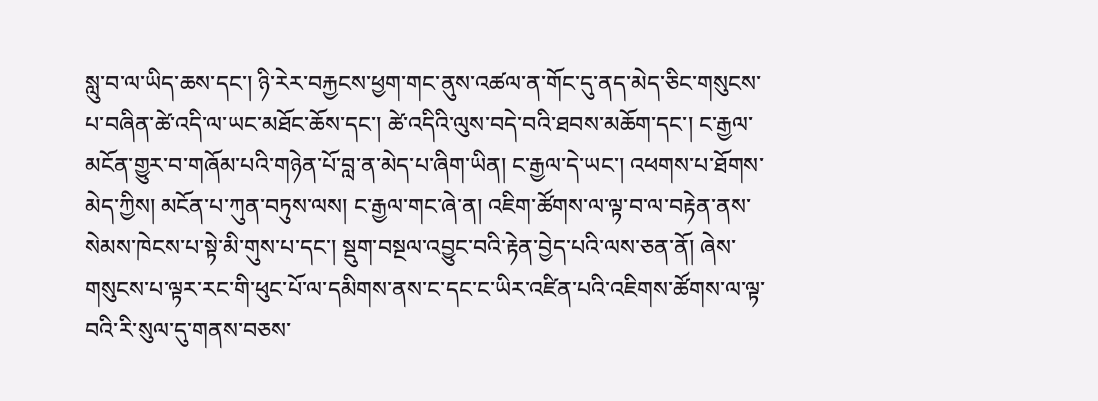སླུ་བ་ལ་ཡིད་ཆས་དང་། ཉི་རེར་བརྐྱངས་ཕྱག་གང་ནུས་འཚལ་ན་གོང་དུ་ནད་མེད་ཅིང་གསུངས་པ་བཞིན་ཚེ་འདི་ལ་ཡང་མཐོང་ཆོས་དང་། ཚེ་འདིའི་ལུས་བདེ་བའི་ཐབས་མཆོག་དང་། ང་རྒྱལ་མངོན་གྱུར་བ་གཞོམ་པའི་གཉེན་པོ་བླ་ན་མེད་པ་ཞིག་ཡིན། ང་རྒྱལ་དེ་ཡང་། འཕགས་པ་ཐོགས་མེད་ཀྱིས། མངོན་པ་ཀུན་བཏུས་ལས། ང་རྒྱལ་གང་ཞེ་ན། འཇིག་ཚོགས་ལ་ལྟ་བ་ལ་བརྟེན་ནས་སེམས་ཁེངས་པ་སྟེ་མི་གུས་པ་དང་། སྡུག་བསྔལ་འབྱུང་བའི་རྟེན་བྱེད་པའི་ལས་ཅན་ནོ། ཞེས་གསུངས་པ་ལྟར་རང་གི་ཕུང་པོ་ལ་དམིགས་ནས་ང་དང་ང་ཡིར་འཛིན་པའི་འཇིགས་ཚོགས་ལ་ལྟ་བའི་རི་སུལ་དུ་གནས་བཅས་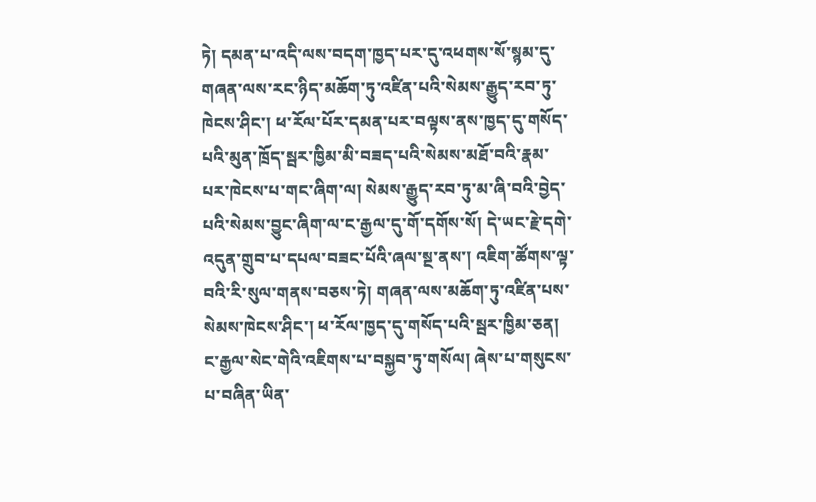ཏེ། དམན་པ་འདི་ལས་བདག་ཁྱད་པར་དུ་འཕགས་སོ་སྙམ་དུ་གཞན་ལས་རང་ཉིད་མཆོག་ཏུ་འཛིན་པའི་སེམས་རྒྱུད་རབ་ཏུ་ཁེངས་ཤིང་། ཕ་རོལ་པོར་དམན་པར་བལྟས་ནས་ཁྱད་དུ་གསོད་པའི་མུན་ཁྲོད་སྦར་ཁྱིམ་མི་བཟད་པའི་སེམས་མཐོ་བའི་རྣམ་པར་ཁེངས་པ་གང་ཞིག་ལ། སེམས་རྒྱུད་རབ་ཏུ་མ་ཞི་བའི་བྱེད་པའི་སེམས་བྱུང་ཞིག་ལ་ང་རྒྱལ་དུ་གོ་དགོས་སོ། དེ་ཡང་རྗེ་དགེ་འདུན་གྲུབ་པ་དཔལ་བཟང་པོའི་ཞལ་སྔ་ནས་། འཇིག་ཚོགས་ལྟ་བའི་རི་སུལ་གནས་བཅས་ཏེ། གཞན་ལས་མཆོག་ཏུ་འཛིན་པས་སེམས་ཁེངས་ཤིང་། ཕ་རོལ་ཁྱད་དུ་གསོད་པའི་སྦར་ཁྱིམ་ཅན། ང་རྒྱལ་སེང་གེའི་འཇིགས་པ་བསྐྱབ་ཏུ་གསོལ། ཞེས་པ་གསུངས་པ་བཞིན་ཡིན་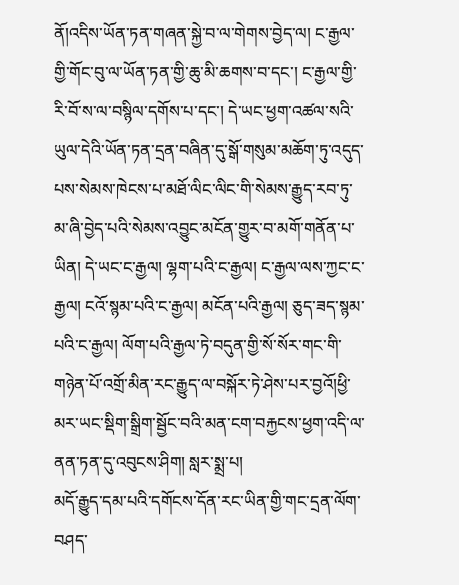ནོ།འདིས་ཡོན་ཏན་གཞན་སྐྱེ་བ་ལ་གེགས་བྱེད་ལ། ང་རྒྱལ་གྱི་གོང་བུ་ལ་ཡོན་ཏན་གྱི་ཆུ་མི་ཆགས་བ་དང་། ང་རྒྱལ་གྱི་རི་བོ་ས་ལ་བསྙིལ་དགོས་པ་དང་། དེ་ཡང་ཕྱག་འཚལ་སའི་ཡུལ་དེའི་ཡོན་ཏན་དྲན་བཞིན་དུ་སྒོ་གསུམ་མཆོག་ཏུ་འདུད་པས་སེམས་ཁེངས་པ་མཐོ་ལིང་ལིང་གི་སེམས་རྒྱུད་རབ་ཏུ་མ་ཞི་བྱེད་པའི་སེམས་འབྱུང་མངོན་གྱུར་བ་མགོ་གནོན་པ་ཡིན། དེ་ཡང་ང་རྒྱལ། ལྷག་པའི་ང་རྒྱལ། ང་རྒྱལ་ལས་ཀྱང་ང་རྒྱལ། ངའོ་སྙམ་པའི་ང་རྒྱལ། མངོན་པའི་རྒྱལ། ཅུད་ཟད་སྙམ་པའི་ང་རྒྱལ། ལོག་པའི་རྒྱལ་ཏེ་བདུན་གྱི་སོ་སོར་གང་གི་གཉེན་པོ་འགྲོ་མིན་རང་རྒྱུད་ལ་བསྐོར་ཏེ་ཤེས་པར་བྱའོ།ཕྱི་མར་ཡང་སྡིག་སྒྲིག་སྦྱོང་བའི་མན་ངག་བརྐྱངས་ཕྱག་འདི་ལ་ནན་ཏན་དུ་འབུངས་ཤིག། སླར་སྨྲ་པ།
མདོ་རྒྱུད་དམ་པའི་དགོངས་དོན་རང་ཡིན་གྱི་གང་དྲན་ལོག་བཤད་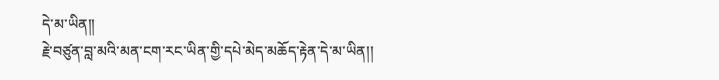དེ་མ་ཡིན།།
རྗེ་བཙུན་བླ་མའི་མན་ངག་རང་ཡིན་གྱི་དཔེ་མེད་མཆོད་རྟེན་དེ་མ་ཡིན།།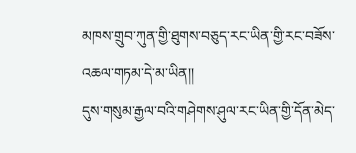མཁས་གྲུབ་ཀུན་གྱི་ཐུགས་བཅུད་རང་ཡིན་གྱི་རང་བཟོས་འཆལ་གཏམ་དེ་མ་ཡིན།།
དུས་གསུམ་རྒྱལ་བའི་གཤེགས་ཤུལ་རང་ཡིན་གྱི་དོན་མེད་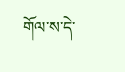གོལ་ས་དེ་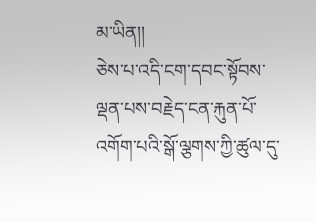མ་ཡིན།།
ཅེས་པ་འདི་ངག་དབང་སྟོབས་ལྡན་པས་བརྗེད་ངན་རྐུན་པོ་འགོག་པའི་སྒོ་ལྕགས་ཀྱི་ཚུལ་དུ་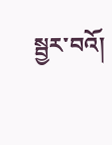སྦྱར་བའོ།